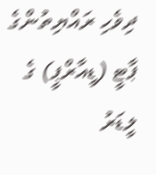ދިވެހި ރައްޔިތުންގެ ޕާޓީ (ޑީއާރްޕީ) ގެ ލީޑަރު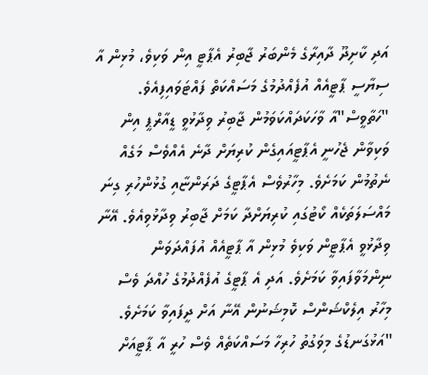އަދި ކާށިދޫ ދާއިރާގެ މެންބަރު ޖާބިރު އެޕާޓީ އިން ވަކިވެ، މުޅިން އާ ސިޔާސީ ޕާޓީއެއް އުފެއްދުމުގެ މަސައްކަތް ފައްޓަވައިފިއެވެ.
"ހަތާވީސް"އާ ވާހަކަދައްކަވަމުން ޖާބިރު ވިދާޅުވީ ޑީއާރްޕީ އިން ވަކިވާން ޖެހުނީ އެޕާޓީއައިގެން ކުރިޔަށް ދާނެ އެއްވެސް މަގެއް ނެތުމުން ކަމަށެވެ. މިހާރުވެސް އެޕާޓީގެ ދަރަންޏާއި ގުޅުންހުރި ގިނަ މައްސަލަތަކެއް ކޯޓުގައި ކުރިޔަށްދާ ކަމަށް ޖާބިރު ވިދާޅުވިއެވެ. އޭނާ ވިދާޅުވީ އެޕާޓީން ވަކިވެ މުޅިން އާ ޕާޓީއެއް އުފައްދަވަން ނިންމަވާފައިވާ ކަމަށެވެ. އަދި އެ ޕާޓީގެ އުފެއްދުމުގެ ހުއްދަ ވެސް މިހާރު އިލެކްޝަންސް ކޮމިޝަނުން އޭނާ އަށް ދީފައިވާ ކަމަށެވެ.
"އަޅުގަނޑުގެ މިވަގުތު ހުރިހާ މަސައްކަތެއް ވެސް ހުރީ އާ ޕާޓީއަށް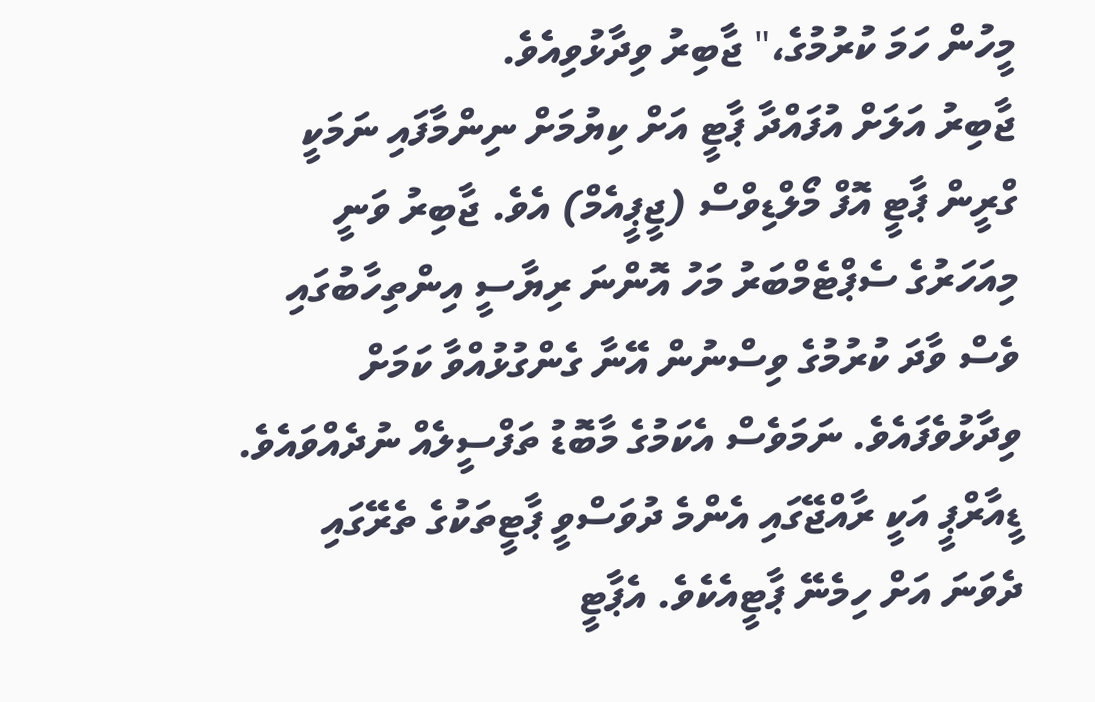މީހުން ހަމަ ކުރުމުގެ،" ޖާބިރު ވިދާޅުވިއެވެ.
ޖާބިރު އަލަށް އުފައްދާ ޕާޓީ އަށް ކިޔުމަށް ނިންމާފައި ނަމަކީ ގްރީން ޕާޓީ އޮފް މޯލްޑިވްސް (ޖީޕީއެމް) އެވެ. ޖާބިރު ވަނީ މިއަހަރުގެ ސެޕްޓެމްބަރު މަހު އޮންނަ ރިޔާސީ އިންތިހާބުގައި ވެސް ވާދަ ކުރުމުގެ ވިސްނުން އޭނާ ގެންގުޅުއްވާ ކަމަށް ވިދާޅުވެފައެވެ. ނަމަވެސް އެކަމުގެ މާބޮޑު ތަފްސީލެއް ނުދެއްވައެވެ.
ޑީއާރްޕީ އަކީ ރާއްޖޭގައި އެންމެ ދުވަސްވީ ޕާޓީތަކުގެ ތެރޭގައި ދެވަނަ އަށް ހިމެނޭ ޕާޓީއެކެވެ. އެޕާޓީ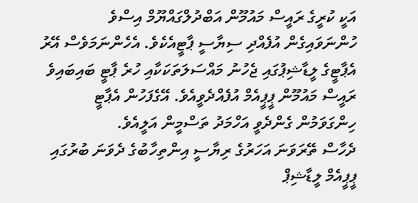އަކީ ކުރީގެ ރައީސް މައުމޫން އަބްދުލްގައްޔޫމް އިސްވެ ހުންނަވައިގެން އުފެއްދި ސިޔާސީ ޕާޓީއެކެވެ. އެހެންނަމަވެސް އޭރު އެޕާޓީގެ ލީޑާޝިޕުގައި ޖެހުނު މައްސަލަތަކަކާއި ހުރެ ޕާޓީ ބައިބައިވެ ރައީސް މައުމޫން ޕީޕީއެމް އުފެއްދެވީއެވެ. އޭގެފަހުން އެޕާޓީ ހިންގަވަމުން ގެންދެވީ އަހްމަދު ތަސްމީން އަލީއެވެ.
ދެހާސް ތޭރަވަނަ އަހަރުގެ ރިޔާސީ އިންތިހާބުގެ ދެވަނަ ބުރުގައި ޕީޕީއެމް ލީޑާޝިޕް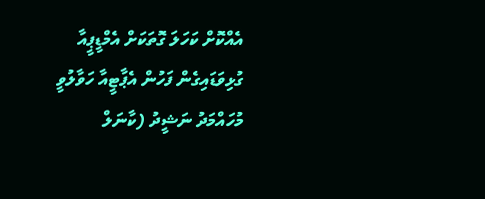އެއްކޮށް ކަހަލަ ގޮތަކަށް އެމްޑީޕީއާ ގުޅިވަޑައިގެން ފަހުން އެޕާޓީއާ ހަވާލުވީ މުހައްމަދު ނަޝީދު (ކާނަލް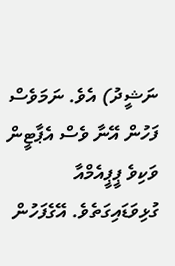ނަޝީދު) އެވެ. ނަމަވެސް ފަހުން އޭނާ ވެސް އެޕާޓީން ވަކިވެ ޕީޕީއެމްއާ ގުޅިވަޑައިގަތެވެ. އޭގެފަހުން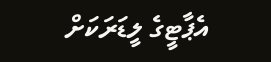އެޕާޓީގެ ލީޑަރަކަށް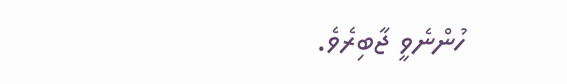ހުންނެވީ ޖާބިރެވެ.